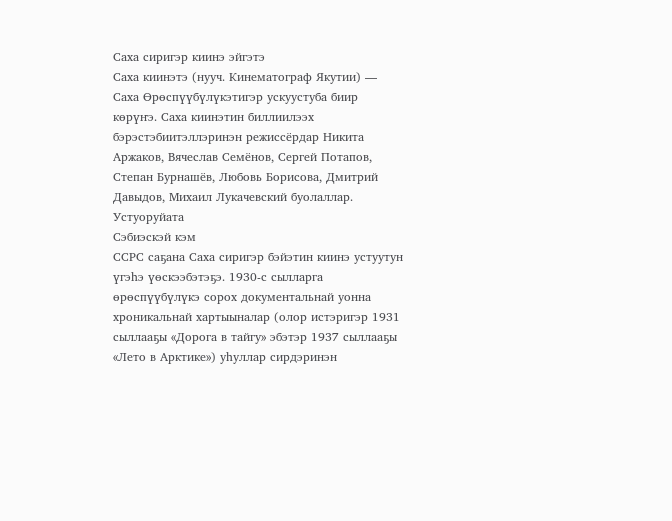Саха сиригэр киинэ эйгэтэ
Саха киинэтэ (нууч. Кинематограф Якутии) — Саха Өрөспүүбүлүкэтигэр ускуустуба биир көрүҥэ. Саха киинэтин биллиилээх бэрэстэбиитэллэринэн режиссёрдар Никита Аржаков, Вячеслав Семёнов, Сергей Потапов, Степан Бурнашёв, Любовь Борисова, Дмитрий Давыдов, Михаил Лукачевский буолаллар.
Устуоруйата
Сэбиэскэй кэм
ССРС саҕана Саха сиригэр бэйэтин киинэ устуутун үгэһэ үөскээбэтэҕэ. 1930-с сылларга өрөспүүбүлүкэ сорох документальнай уонна хроникальнай хартыыналар (олор истэригэр 1931 сыллааҕы «Дорога в тайгу» эбэтэр 1937 сыллааҕы «Лето в Арктике») уһуллар сирдэринэн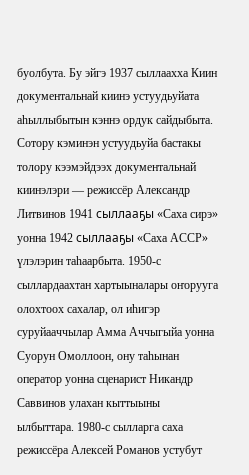буолбута. Бу эйгэ 1937 сыллаахха Киин документальнай киинэ устуудьуйата аһыллыбытын кэннэ ордук сайдыбыта. Сотору кэминэн устуудьуйа бастакы толору кээмэйдээх документальнай киинэлэри — режиссёр Александр Литвинов 1941 сыллааҕы «Саха сирэ» уонна 1942 сыллааҕы «Саха АССР» үлэлэрин таһаарбыта. 1950-с сыллардаахтан хартыыналары оҥорууга олохтоох сахалар, ол иһигэр суруйааччылар Амма Аччыгыйа уонна Суорун Омоллоон, ону таһынан оператор уонна сценарист Никандр Саввинов улахан кыттыыны ылбыттара. 1980-с сылларга саха режиссёра Алексей Романов устубут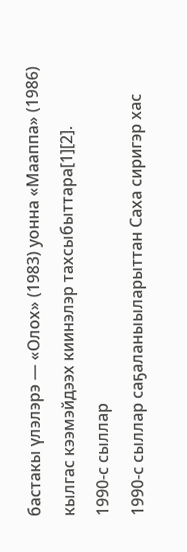бастакы үлэлэрэ — «Олох» (1983) уонна «Мааппа» (1986) кылгас кээмэйдээх киинэлэр тахсыбыттара[1][2].
1990-с сыллар
1990-с сыллар саҕаланыыларыттан Саха сиригэр хас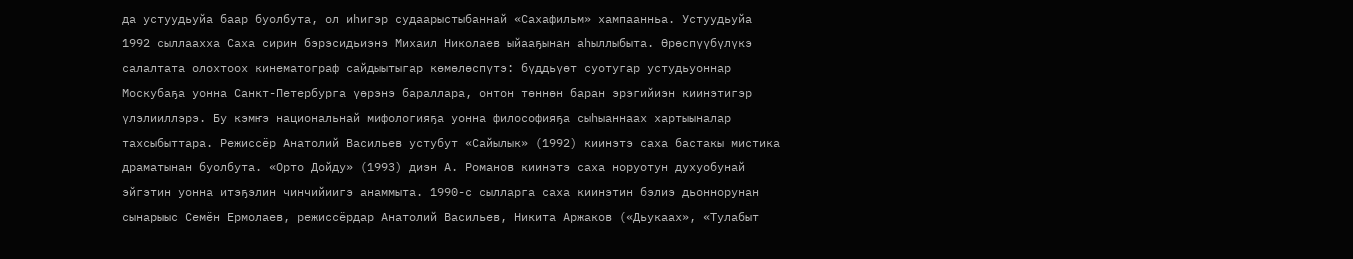да устуудьуйа баар буолбута, ол иһигэр судаарыстыбаннай «Сахафильм» хампаанньа. Устуудьуйа 1992 сыллаахха Саха сирин бэрэсидьиэнэ Михаил Николаев ыйааҕынан аһыллыбыта. Өрөспүүбүлүкэ салалтата олохтоох кинематограф сайдыытыгар көмөлөспүтэ: бүддьүөт суотугар устудьуоннар Москубаҕа уонна Санкт-Петербурга үөрэнэ бараллара, онтон төннөн баран эрэгийиэн киинэтигэр үлэлииллэрэ. Бу кэмҥэ национальнай мифологияҕа уонна философияҕа сыһыаннаах хартыыналар тахсыбыттара. Режиссёр Анатолий Васильев устубут «Сайылык» (1992) киинэтэ саха бастакы мистика драматынан буолбута. «Орто Дойду» (1993) диэн А. Романов киинэтэ саха норуотун духуобунай эйгэтин уонна итэҕэлин чинчийиигэ анаммыта. 1990-с сылларга саха киинэтин бэлиэ дьоннорунан сынарыыс Семён Ермолаев, режиссёрдар Анатолий Васильев, Никита Аржаков («Дьукаах», «Тулабыт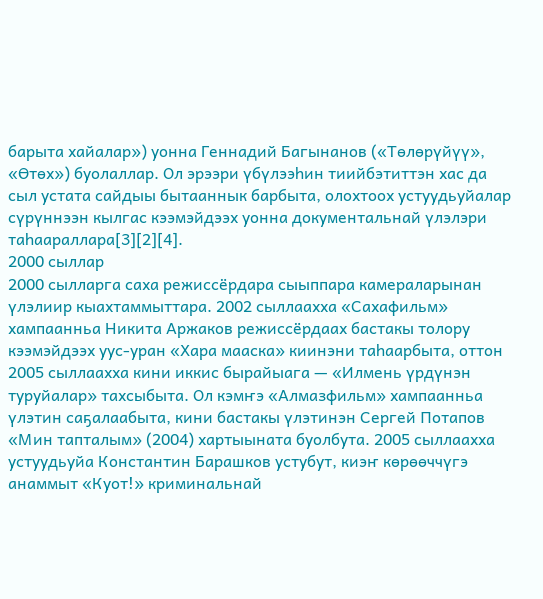барыта хайалар») уонна Геннадий Багынанов («Төлөрүйүү», «Өтөх») буолаллар. Ол эрээри үбүлээһин тиийбэтиттэн хас да сыл устата сайдыы бытааннык барбыта, олохтоох устуудьуйалар сүрүннээн кылгас кээмэйдээх уонна документальнай үлэлэри таһаараллара[3][2][4].
2000 сыллар
2000 сылларга саха режиссёрдара сыыппара камераларынан үлэлиир кыахтаммыттара. 2002 сыллаахха «Сахафильм» хампаанньа Никита Аржаков режиссёрдаах бастакы толору кээмэйдээх уус-уран «Хара мааска» киинэни таһаарбыта, оттон 2005 сыллаахха кини иккис бырайыага — «Илмень үрдүнэн туруйалар» тахсыбыта. Ол кэмҥэ «Алмазфильм» хампаанньа үлэтин саҕалаабыта, кини бастакы үлэтинэн Сергей Потапов «Мин тапталым» (2004) хартыыната буолбута. 2005 сыллаахха устуудьуйа Константин Барашков устубут, киэҥ көрөөччүгэ анаммыт «Куот!» криминальнай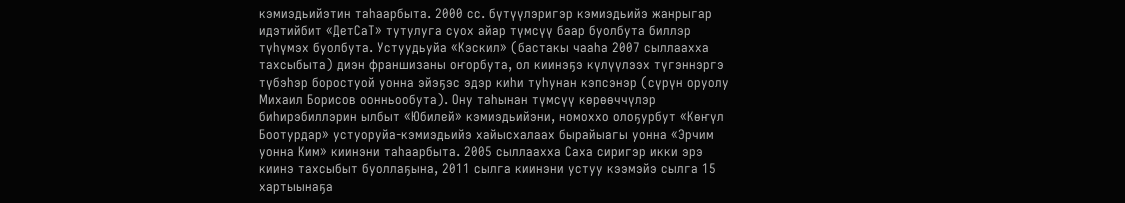кэмиэдьийэтин таһаарбыта. 2000 сс. бүтүүлэригэр кэмиэдьийэ жанрыгар идэтийбит «ДетСаТ» тутулуга суох айар түмсүү баар буолбута биллэр түһүмэх буолбута. Устуудьуйа «Кэскил» (бастакы чааһа 2007 сыллаахха тахсыбыта) диэн франшизаны оҥорбута, ол киинэҕэ күлүүлээх түгэннэргэ түбэһэр боростуой уонна эйэҕэс эдэр киһи туһунан кэпсэнэр (сүрүн оруолу Михаил Борисов оонньообута). Ону таһынан түмсүү көрөөччүлэр биһирэбиллэрин ылбыт «Юбилей» кэмиэдьийэни, номоххо олоҕурбут «Көҥүл Боотурдар» устуоруйа-кэмиэдьийэ хайысхалаах бырайыагы уонна «Эрчим уонна Ким» киинэни таһаарбыта. 2005 сыллаахха Саха сиригэр икки эрэ киинэ тахсыбыт буоллаҕына, 2011 сылга киинэни устуу кээмэйэ сылга 15 хартыынаҕа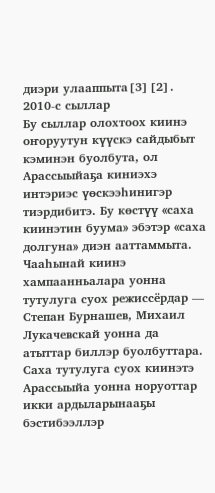диэри улааппыта[3][2].
2010-с сыллар
Бу сыллар олохтоох киинэ оҥоруутун күүскэ сайдыбыт кэминэн буолбута, ол Арассыыйаҕа киниэхэ интэриэс үөскээһинигэр тиэрдибитэ. Бу көстүү «саха киинэтин буума» эбэтэр «саха долгуна» диэн ааттаммыта. Чааһынай киинэ хампаанньалара уонна тутулуга суох режиссёрдар — Степан Бурнашев, Михаил Лукачевскай уонна да атыттар биллэр буолбуттара. Саха тутулуга суох киинэтэ Арассыыйа уонна норуоттар икки ардыларынааҕы бэстибээллэр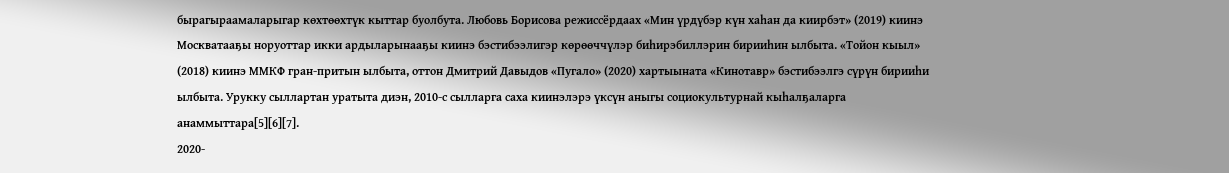бырагыраамаларыгар көхтөөхтүк кыттар буолбута. Любовь Борисова режиссёрдаах «Мин үрдүбэр күн хаһан да киирбэт» (2019) киинэ Москватааҕы норуоттар икки ардыларынааҕы киинэ бэстибээлигэр көрөөччүлэр биһирэбиллэрин бирииһин ылбыта. «Тойон кыыл» (2018) киинэ ММКФ гран-притын ылбыта, оттон Дмитрий Давыдов «Пугало» (2020) хартыыната «Кинотавр» бэстибээлгэ сүрүн бирииһи ылбыта. Урукку сыллартан уратыта диэн, 2010-с сылларга саха киинэлэрэ үксүн аныгы социокультурнай кыһалҕаларга анаммыттара[5][6][7].
2020-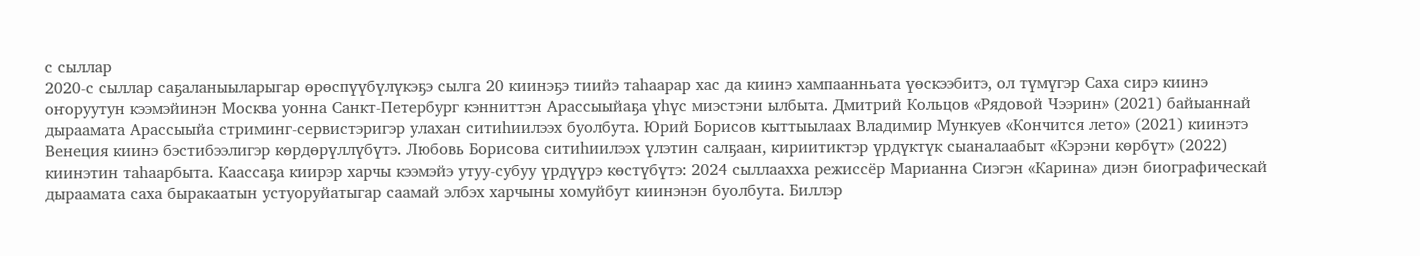с сыллар
2020-с сыллар саҕаланыыларыгар өрөспүүбүлүкэҕэ сылга 20 киинэҕэ тиийэ таһаарар хас да киинэ хампаанньата үөскээбитэ, ол түмүгэр Саха сирэ киинэ оҥоруутун кээмэйинэн Москва уонна Санкт-Петербург кэнниттэн Арассыыйаҕа үһүс миэстэни ылбыта. Дмитрий Кольцов «Рядовой Чээрин» (2021) байыаннай дыраамата Арассыыйа стриминг-сервистэригэр улахан ситиһиилээх буолбута. Юрий Борисов кыттыылаах Владимир Мункуев «Кончится лето» (2021) киинэтэ Венеция киинэ бэстибээлигэр көрдөрүллүбүтэ. Любовь Борисова ситиһиилээх үлэтин салҕаан, кириитиктэр үрдүктүк сыаналаабыт «Кэрэни көрбүт» (2022) киинэтин таһаарбыта. Каассаҕа киирэр харчы кээмэйэ утуу-субуу үрдүүрэ көстүбүтэ: 2024 сыллаахха режиссёр Марианна Сиэгэн «Карина» диэн биографическай дыраамата саха быракаатын устуоруйатыгар саамай элбэх харчыны хомуйбут киинэнэн буолбута. Биллэр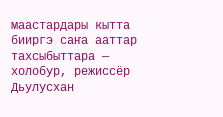маастардары кытта бииргэ саҥа ааттар тахсыбыттара — холобур, режиссёр Дьулусхан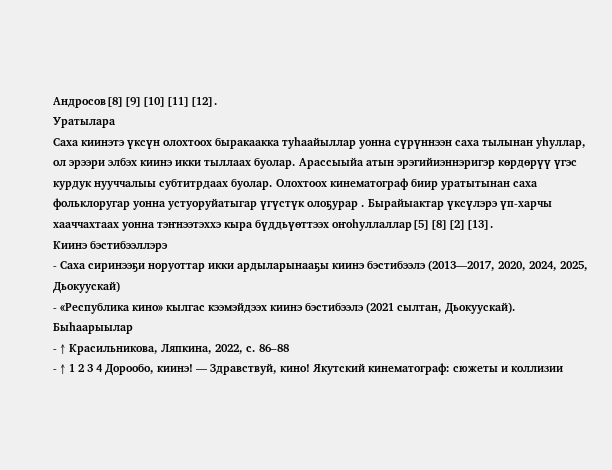Андросов[8][9][10][11][12].
Уратылара
Саха киинэтэ үксүн олохтоох быракаакка туһаайыллар уонна сүрүннээн саха тылынан уһуллар, ол эрээри элбэх киинэ икки тыллаах буолар. Арассыыйа атын эрэгийиэннэригэр көрдөрүү үгэс курдук нууччалыы субтитрдаах буолар. Олохтоох кинематограф биир уратытынан саха фольклоругар уонна устуоруйатыгар үгүстүк олоҕурар . Бырайыактар үксүлэрэ үп-харчы хааччахтаах уонна тэҥнээтэххэ кыра бүддьүөттээх оҥоһуллаллар[5][8][2][13].
Киинэ бэстибээллэрэ
- Саха сиринээҕи норуоттар икки ардыларынааҕы киинэ бэстибээлэ (2013—2017, 2020, 2024, 2025, Дьокуускай)
- «Республика кино» кылгас кээмэйдээх киинэ бэстибээлэ (2021 сылтан, Дьокуускай).
Быһаарыылар
- ↑ Красильникова, Ляпкина, 2022, с. 86–88
- ↑ 1 2 3 4 Дорообо, киинэ! — Здравствуй, кино! Якутский кинематограф: сюжеты и коллизии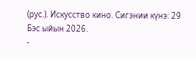(рус.). Искусство кино. Сигэнии күнэ: 29 Бэс ыйын 2026.
-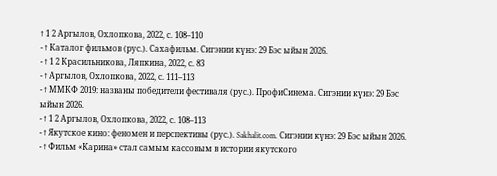↑ 1 2 Аргылов, Охлопкова, 2022, с. 108–110
- ↑ Каталог фильмов (рус.). Сахафильм. Сигэнии күнэ: 29 Бэс ыйын 2026.
- ↑ 1 2 Красильникова, Ляпкина, 2022, с. 83
- ↑ Аргылов, Охлопкова, 2022, с. 111–113
- ↑ ММКФ 2019: названы победители фестиваля (рус.). ПрофиСинема. Сигэнии күнэ: 29 Бэс ыйын 2026.
- ↑ 1 2 Аргылов, Охлопкова, 2022, с. 108–113
- ↑ Якутское кино: феномен и перспективы (рус.). Sakhalit.com. Сигэнии күнэ: 29 Бэс ыйын 2026.
- ↑ Фильм «Карина» стал самым кассовым в истории якутского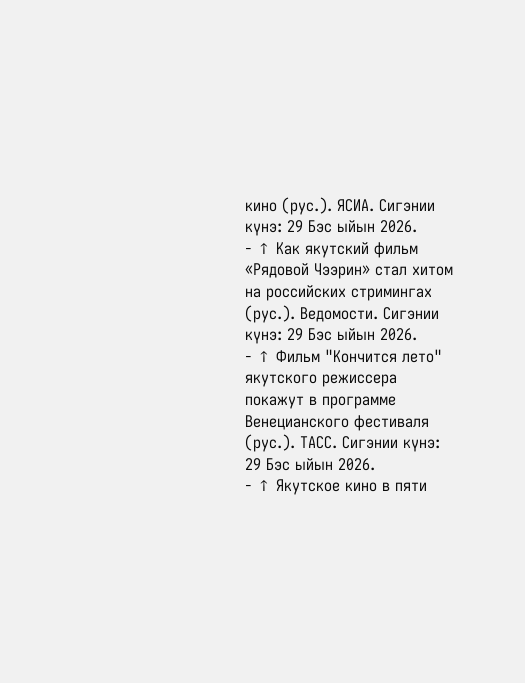кино (рус.). ЯСИА. Сигэнии күнэ: 29 Бэс ыйын 2026.
- ↑ Как якутский фильм «Рядовой Чээрин» стал хитом на российских стримингах (рус.). Ведомости. Сигэнии күнэ: 29 Бэс ыйын 2026.
- ↑ Фильм "Кончится лето" якутского режиссера покажут в программе Венецианского фестиваля (рус.). ТАСС. Сигэнии күнэ: 29 Бэс ыйын 2026.
- ↑ Якутское кино в пяти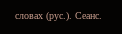словах (рус.). Сеанс.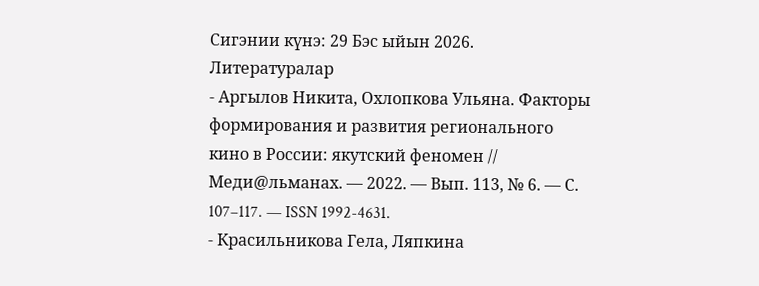Сигэнии күнэ: 29 Бэс ыйын 2026.
Литературалар
- Аргылов Никита, Охлопкова Ульяна. Факторы формирования и развития регионального кино в России: якутский феномен // Меди@льманах. — 2022. — Вып. 113, № 6. — С. 107–117. — ISSN 1992-4631.
- Красильникова Гела, Ляпкина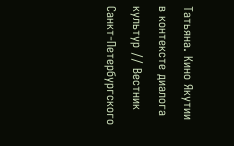Татьяна. Кино Якутии в контексте диалога культур // Вестник Санкт-Петербургского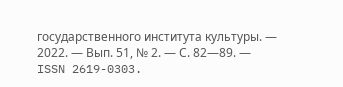государственного института культуры. — 2022. — Вып. 51, № 2. — С. 82—89. — ISSN 2619-0303.